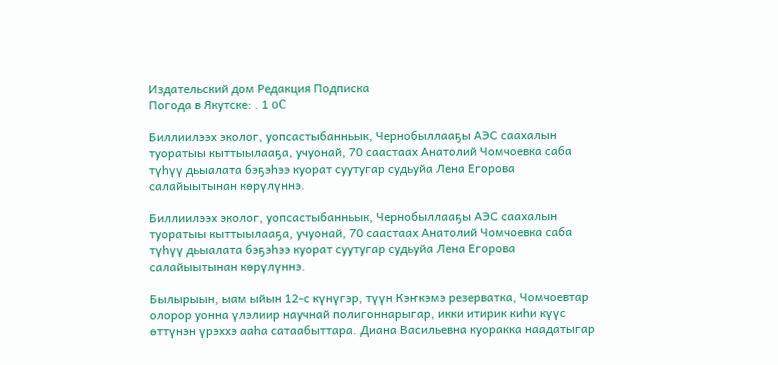Издательский дом Редакция Подписка
Погода в Якутске: . 1 oC

Биллиилээх эколог, уопсастыбанньык, Чернобыллааҕы АЭС саахалын туоратыы кыттыылааҕа, учуонай, 70 саастаах Анатолий Чомчоевка саба түһүү дьыалата бэҕэһээ куорат суутугар судьуйа Лена Егорова салайыытынан көрүлүннэ.

Биллиилээх эколог, уопсастыбанньык, Чернобыллааҕы АЭС саахалын туоратыы кыттыылааҕа, учуонай, 70 саастаах Анатолий Чомчоевка саба түһүү дьыалата бэҕэһээ куорат суутугар судьуйа Лена Егорова салайыытынан көрүлүннэ.

Былырыын, ыам ыйын 12-с күнүгэр, түүн Кэҥкэмэ резерватка, Чомчоевтар олорор уонна үлэлиир научнай полигоннарыгар, икки итирик киһи күүс өттүнэн үрэххэ ааһа сатаабыттара. Диана Васильевна куоракка наадатыгар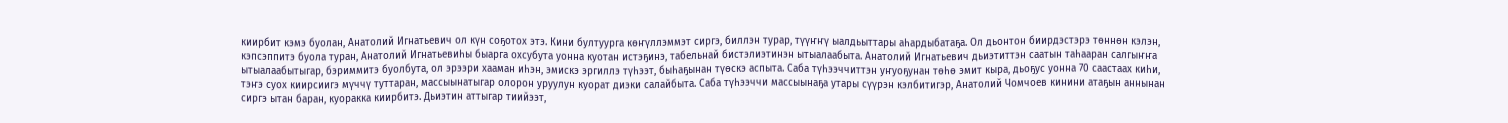киирбит кэмэ буолан, Анатолий Игнатьевич ол күн соҕотох этэ. Кини бултуурга көҥүллэммэт сиргэ, биллэн турар, түүҥҥү ыалдьыттары аһардыбатаҕа. Ол дьонтон биирдэстэрэ төннөн кэлэн, кэпсэппитэ буола туран, Анатолий Игнатьевиһы быарга охсубута уонна куотан истэҕинэ, табельнай бистэлиэтинэн ытыалаабыта. Анатолий Игнатьевич дьиэтиттэн саатын таһааран салгыҥҥа ытыалаабытыгар, бэриммитэ буолбута, ол эрээри хааман иһэн, эмискэ эргиллэ түһээт, быһаҕынан түөскэ аспыта. Саба түһээччиттэн уҥуоҕунан төһө эмит кыра, дьоҕус уонна 70 саастаах киһи, тэҥэ суох киирсиигэ мүччү туттаран, массыынатыгар олорон уруулун куорат диэки салайбыта. Саба түһээччи массыынаҕа утары сүүрэн кэлбитигэр, Анатолий Чомчоев кинини атаҕын аннынан сиргэ ытан баран, куоракка киирбитэ. Дьиэтин аттыгар тиийээт,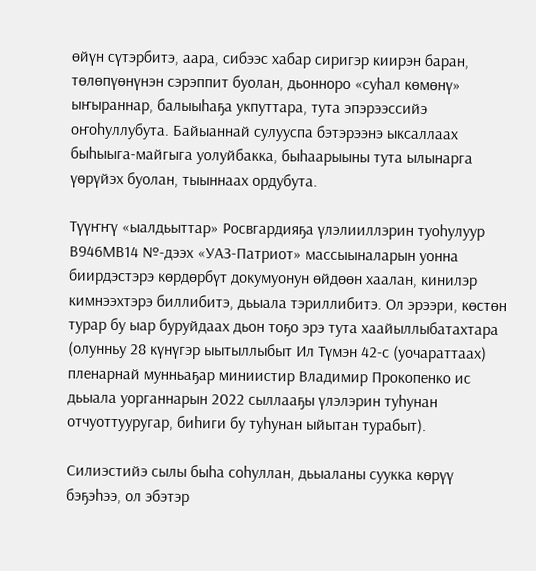өйүн сүтэрбитэ, аара, сибээс хабар сиригэр киирэн баран, төлөпүөнүнэн сэрэппит буолан, дьонноро «суһал көмөнү» ыҥыраннар, балыыһаҕа укпуттара, тута эпэрээссийэ оҥоһуллубута. Байыаннай сулууспа бэтэрээнэ ыксаллаах быһыыга-майгыга уолуйбакка, быһаарыыны тута ылынарга үөрүйэх буолан, тыыннаах ордубута.

Түүҥҥү «ыалдьыттар» Росвгардияҕа үлэлииллэрин туоһулуур В946МВ14 №-дээх «УАЗ-Патриот» массыыналарын уонна биирдэстэрэ көрдөрбүт докумуонун өйдөөн хаалан, кинилэр кимнээхтэрэ биллибитэ, дьыала тэриллибитэ. Ол эрээри, көстөн турар бу ыар буруйдаах дьон тоҕо эрэ тута хаайыллыбатахтара (олунньу 28 күнүгэр ыытыллыбыт Ил Түмэн 42-с (уочараттаах) пленарнай мунньаҕар миниистир Владимир Прокопенко ис дьыала уорганнарын 2022 сыллааҕы үлэлэрин туһунан отчуоттууругар, биһиги бу туһунан ыйытан турабыт).

Силиэстийэ сылы быһа соһуллан, дьыаланы суукка көрүү бэҕэһээ, ол эбэтэр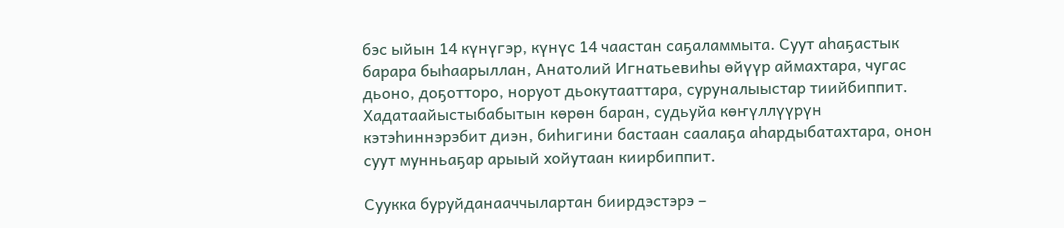бэс ыйын 14 күнүгэр, күнүс 14 чаастан саҕаламмыта. Суут аһаҕастык барара быһаарыллан, Анатолий Игнатьевиһы өйүүр аймахтара, чугас дьоно, доҕотторо, норуот дьокутааттара, суруналыыстар тиийбиппит. Хадатаайыстыбабытын көрөн баран, судьуйа көҥүллүүрүн кэтэһиннэрэбит диэн, биһигини бастаан саалаҕа аһардыбатахтара, онон суут мунньаҕар арыый хойутаан киирбиппит.

Суукка буруйданааччылартан биирдэстэрэ –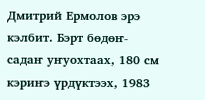Дмитрий Ермолов эрэ кэлбит. Бэрт бөдөҥ-садаҥ уҥуохтаах, 180 см кэриҥэ үрдүктээх, 1983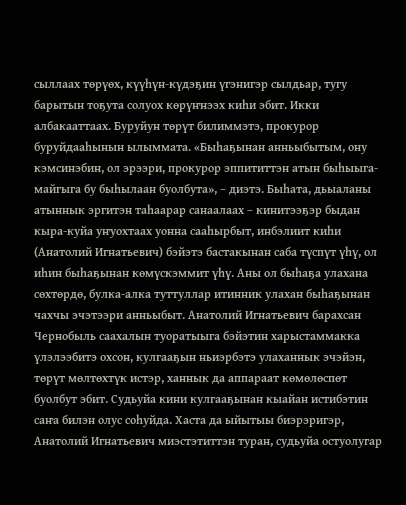сыллаах төрүөх, күүһүн-күдэҕин үгэнигэр сылдьар, тугу барытын тоҕута солуох көрүҥнээх киһи эбит. Икки албакааттаах. Буруйун төрүт билиммэтэ, прокурор буруйдааһынын ылыммата. «Быһаҕынан анньыбытым, ону кэмсинэбин, ол эрээри, прокурор эппититтэн атын быһыыга-майгыга бу быһылаан буолбута», – диэтэ. Быһата, дьыаланы атыннык эргитэн таһаарар санаалаах – кинитээҕэр быдан кыра-куйа уҥуохтаах уонна сааһырбыт, инбэлиит киһи (Анатолий Игнатьевич) бэйэтэ бастакынан саба түспүт үһү, ол иһин быһаҕынан көмүскэммит үһү. Аны ол быһаҕа улахана сөхтөрдө, булка-алка туттуллар итинник улахан быһаҕынан чахчы эчэтээри анньыбыт. Анатолий Игнатьевич барахсан Чернобыль саахалын туоратыыга бэйэтин харыстаммакка үлэлээбитэ охсон, кулгааҕын ньиэрбэтэ улаханнык эчэйэн, төрүт мөлтөхтүк истэр, ханнык да аппараат көмөлөспөт буолбут эбит. Судьуйа кини кулгааҕынан кыайан истибэтин саҥа билэн олус соһуйда. Хаста да ыйытыы биэрэригэр, Анатолий Игнатьевич миэстэтиттэн туран, судьуйа остуолугар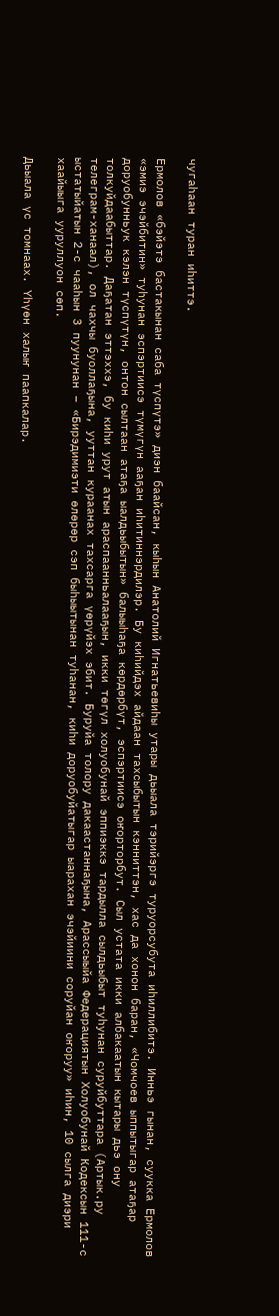чугаһаан туран иһиттэ.

Ермолов «бэйэтэ бастакынан саба түспүтэ» диэн баайсан, кыһын Анатолий Игнатьевиһы утары дьыала тэрийэргэ туруорсубута иһиллибитэ. Инньэ гынан, суукка Ермолов «эмиэ эчэйбитин» туһунан эспэртиисэ түмүгүн ааҕан иһитиннэрдилэр. Бу киһийдэх айдаан тахсыбытын кэнниттэн, хас да хонон баран, «Чомчоев ыппытыгар атаҕар доруобунньук кэлэн түспүтүн, онтон сылтаан атаҕа ыалдьыбытын» балыыһаҕа көрдөрбүт, эспэртиисэ оҥорторбут. Сыл устата икки албакаатын кытары дьэ ону толкуйдаабыттар. Даҕатан эттэххэ, бу киһи урут атын араспаанньалааҕын, икки төгүл холуобунай эппиэккэ тардылла сылдьыбыт туһунан суруйбуттара (Артык.ру телеграм-ханаал), ол чахчы буоллаҕына, ууттан кураанах тахсарга үөрүйэх эбит. Буруйа толору дакаастаннаҕына, Арассыыйа Федерациятын Холуобунай Кодексын 111-с ыстатыйатын 2-с чааһын З пуунунан – «Бирэдимиэти өлөрөр сэп быһыытынан туһанан, киһи доруобуйатыгар ыарахан эчэйиини соруйан оҥоруу» иһин, 10 сылга диэри хаайыыга ууруллуон сөп.

Дьыала үс томнаах. Үһүөн халыҥ паапкалар.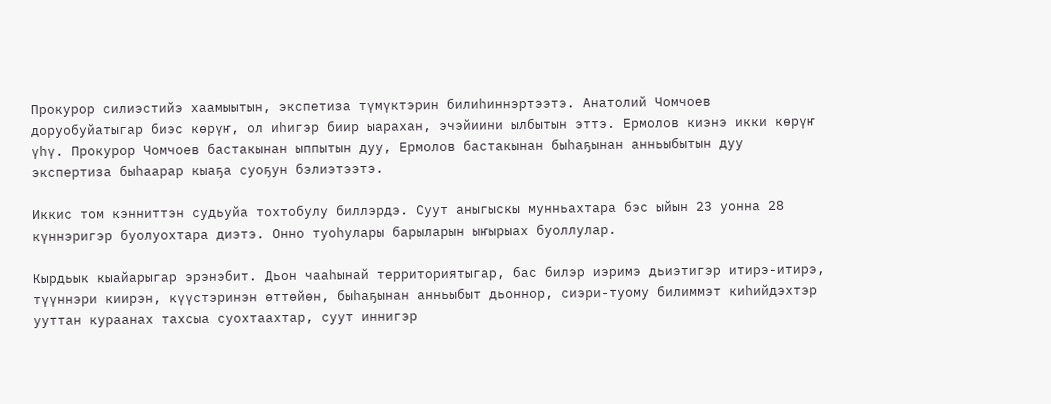Прокурор силиэстийэ хаамыытын, экспетиза түмүктэрин билиһиннэртээтэ. Анатолий Чомчоев доруобуйатыгар биэс көрүҥ, ол иһигэр биир ыарахан, эчэйиини ылбытын эттэ. Ермолов киэнэ икки көрүҥ үһү. Прокурор Чомчоев бастакынан ыппытын дуу, Ермолов бастакынан быһаҕынан анньыбытын дуу экспертиза быһаарар кыаҕа суоҕун бэлиэтээтэ.

Иккис том кэнниттэн судьуйа тохтобулу биллэрдэ. Суут аныгыскы мунньахтара бэс ыйын 23 уонна 28 күннэригэр буолуохтара диэтэ. Онно туоһулары барыларын ыҥырыах буоллулар.

Кырдьык кыайарыгар эрэнэбит. Дьон чааһынай территориятыгар, бас билэр иэримэ дьиэтигэр итирэ-итирэ, түүннэри киирэн, күүстэринэн өттөйөн, быһаҕынан анньыбыт дьоннор, сиэри-туому билиммэт киһийдэхтэр ууттан кураанах тахсыа суохтаахтар, суут иннигэр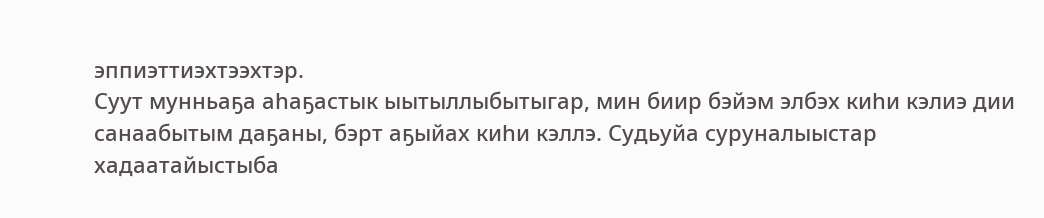эппиэттиэхтээхтэр.
Суут мунньаҕа аһаҕастык ыытыллыбытыгар, мин биир бэйэм элбэх киһи кэлиэ дии санаабытым даҕаны, бэрт аҕыйах киһи кэллэ. Судьуйа суруналыыстар хадаатайыстыба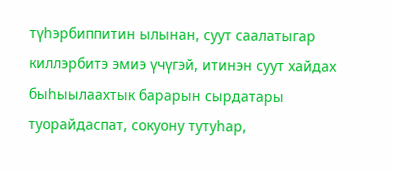түһэрбиппитин ылынан, суут саалатыгар киллэрбитэ эмиэ үчүгэй, итинэн суут хайдах быһыылаахтык барарын сырдатары туорайдаспат, сокуону тутуһар,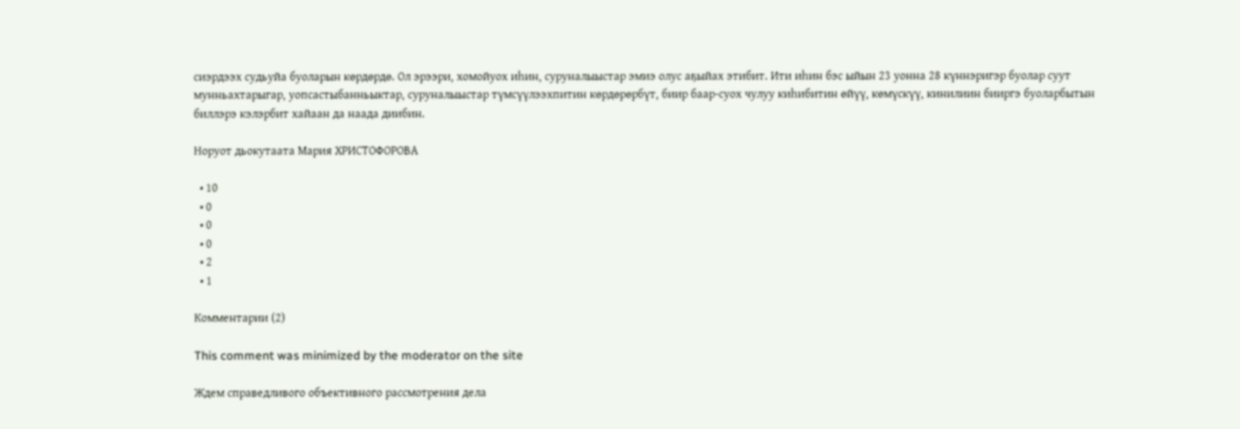сиэрдээх судьуйа буоларын көрдөрдө. Ол эрээри, хомойуох иһин, суруналыыстар эмиэ олус аҕыйах этибит. Ити иһин бэс ыйын 23 уонна 28 күннэригэр буолар суут мунньахтарыгар, уопсастыбанньыктар, суруналыыстар түмсүүлээхпитин көрдөрөрбүт, биир баар-суох чулуу киһибитин өйүү, көмүскүү, кинилиин бииргэ буоларбытын биллэрэ кэлэрбит хайаан да наада диибин.

Норуот дьокутаата Мария ХРИСТОФОРОВА

  • 10
  • 0
  • 0
  • 0
  • 2
  • 1

Комментарии (2)

This comment was minimized by the moderator on the site

Ждем справедливого объективного рассмотрения дела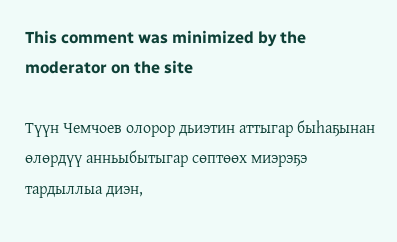This comment was minimized by the moderator on the site

Түүн Чемчоев олорор дьиэтин аттыгар быһаҕынан өлөрдүү анньыбытыгар сөптөөх миэрэҕэ тардыллыа диэн,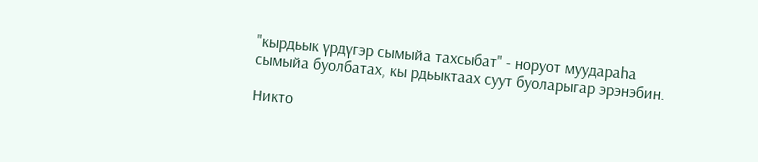"кырдьык үрдүгэр сымыйа тахсыбат" - норуот муудараһа сымыйа буолбатах, кы рдьыктаах суут буоларыгар эрэнэбин.

Никто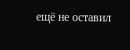ещё не оставил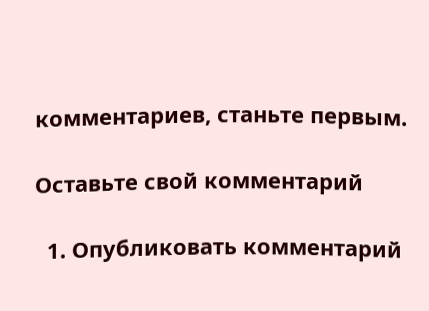комментариев, станьте первым.

Оставьте свой комментарий

  1. Опубликовать комментарий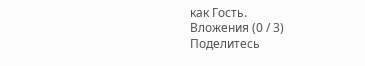как Гость.
Вложения (0 / 3)
Поделитесь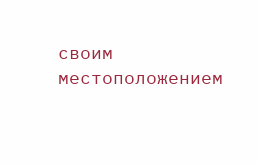своим местоположением